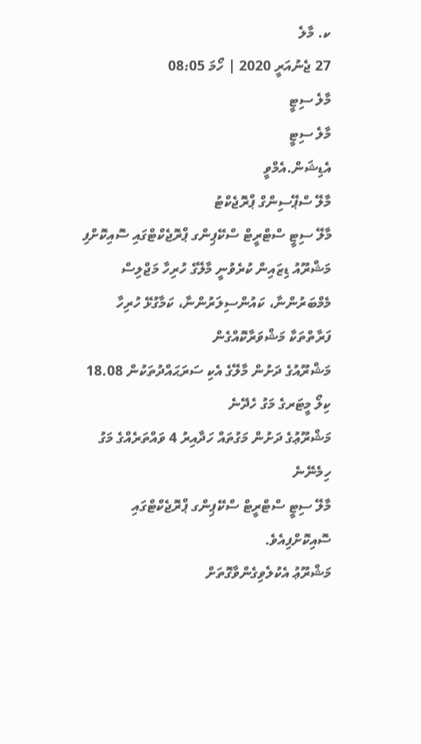ކ. މާލެ
27 ޖެނުއަރީ 2020 | ހޯމަ 08:05
މާލެ ސިޓީ
މާލެ ސިޓީ
އެޑިޝަން.އެމްވީ
މާލޭ ސްޕޭސިންގް ޕްރޮޖެކްޓު
މާލޭ ސިޓީ ސްޓްރީޓް ސްކޭޕިންގ ޕްރޮޖެކްޓްގައި ސޮއިކޮށްފި
މަޝްރޫއު ޑިޒައިން ކުރެވުނީ މާލޭގެ ހުރިހާ މަޖްލިސް މެމްބަރުންނާ، ކައުންސިލަރުންނާ، ކަމާގުޅޭ ހުރިހާ ފަރާތްތަކާ މަޝްވަރާކޮއްގެން
މަޝްރޫއުގެ ދަށުން މާލޭގެ އެކި ސަރަޙައްދުތަކުން 18.08 ކިލޯ މީޓަރގެ މަގު ހެދޭނެ
މަޝްރޫޢުގެ ދަށުން މަގުތައް ހަދާއިރު 4 ވައްތަރެއްގެ މަގު ހިމެނޭނެ
މާލޭ ސިޓީ ސްޓްރީޓް ސްކޭޕިންގ ޕްރޮޖެކްޓްގައި ސޮއިކޮށްފިއެވެ.
މަޝްރޫޢު އެކުލެވިގެންވާގޮތަށް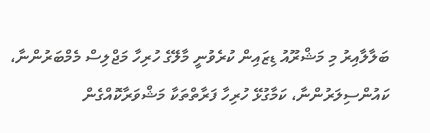ބަލާލާއިރު މި މަޝްރޫއު ޑިޒައިން ކުރެވުނީ މާލޭގެ ހުރިހާ މަޖްލިސް މެމްބަރުންނާ، ކައުންސިލަރުންނާ، ކަމާގުޅޭ ހުރިހާ ފަރާތްތަކާ މަޝްވަރާކޮއްގެން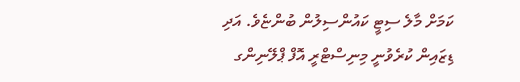ކަމަށް މާލެ ސިޓީ ކައުންސިލުން ބުންޏެވެ. އަދި ޑިޒައިން ކުރެވުނީ މިނިސްޓްރީ އޮފް ޕްލޭނިންގ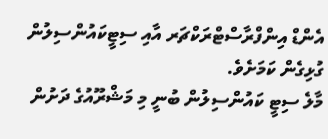އެންޑް އިންފްރާސްޓްރަކްޗަރ އާއި ސިޓީކައުންސިލުން ގުޅިގެން ކަމަށެވެ.
މާލެ ސިޓީ ކައުންސިލުން ބުނީ މި މަޝްރޫއުގެ ދަށުން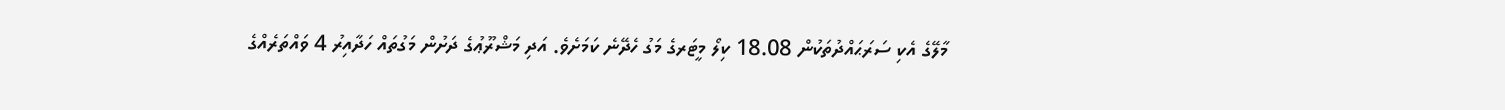މާލޭގެ އެކި ސަރަޙައްދުތަކުން 18.08 ކިލޯ މީޓަރގެ މަގު ހެދޭނެ ކަމަށެވެ. އަދި މަޝްރޫޢުގެ ދަށުން މަގުތައް ހަދާއިރު 4 ވައްތަރެއްގެ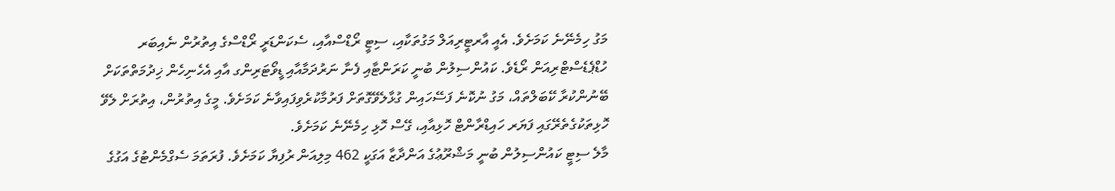މަގު ހިމެނޭނެ ކަމަށެވެ. އެއީ އާރޓީރިއަލް މަގުތަކާއި، ސިޓީ ރޯޑްސްއާއި، ސެކަންޑަރީ ރޯޑްސްގެ އިތުރުން ނެއިބަރ ހުޑްޕެޑެސްޓްރިއަން ރޯޑެވެ. ކައުންސިލުން ބުނީ ކަރަންޓާއި ފެނާ ނަރުދަމާއާއި ޑީވޯޓަރިންގ އާއި އެހެނިހެން ޚިދުމަތްތަކަށް ބޭނުންކުރާ ކޭބަލްތައް، މަގު ނުކޮނެ ފަސޭހައިން ގުޅާލެވޭގޮތަށް ފަރުމާކުރެވިފައިވާނެ ކަމަށެވެ. މީގެ އިތުރުން، އިތުރަށް ލެވޭ ހޮޅިތަކުގެތެރޭގައި ފަޔަރ ހައިޑްރާންޓް ހޮޅިއާއި، ގޭސް ހޮޅި ހިމެނޭނެ ކަމަށެވެ.
މާލެ ސިޓީ ކައުންސިލުން ބުނީ މަޝްރޫޢުގެ އަންދާޒާ އަގަކީ 462 މިލިއަން ރުފިޔާ ކަމަށެވެ. ފުރަތަމަ ސެގްމެންޓުގެ އަގުގެ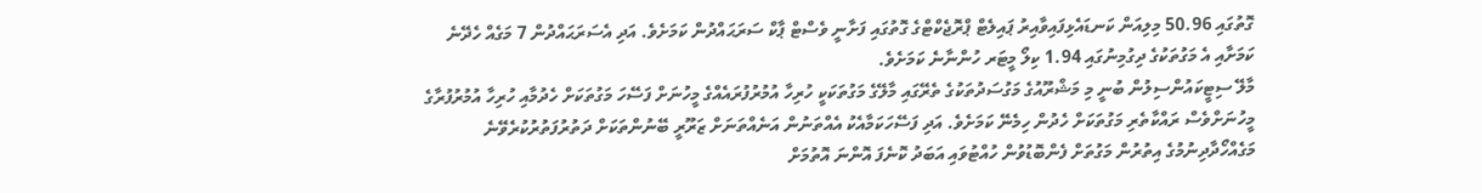ގޮތުގައި 50.96 މިލިއަން ކަނޑައެޅިފައިވާއިރު ޕައިލެޓް ޕްރޮޖެކްޓްގެ ގޮތުގައި ފަށާނީ ވެސްޓް ޕާކް ސަރަޙައްދުން ކަމަށެވެ. އަދި އެސަރަޙައްދުން 7 މަގެއް ހެދޭނެ ކަމަށާއި އެ މަގުތަކުގެ ދިގުމިނުގައި 1.94 ކިލޯ މީޓަރ ހުންނާނެ ކަމަށެވެ.
މާލޭ ސިޓީކައުންސިލުން ބުނީ މި މަޝްރޫއުގެ މަގުސަދުތަކުގެ ތެރޭގައި މާލޭގެ މަގުތަކަކީ ހުރިހާ އުމުރުފުރައެއްގެ މީހުނަށް ފަސޭހަ މަގުތަކަށް ހެދުމާއި ހުރިހާ އުމުރުފުރާގެ މީހުނަށްވެސް ރައްކާތެރި މަގުތަކަށް ހެދުން ހިމެނޭ ކަމަށެވެ. އަދި ފަސޭހަކަމާއެކު އެއްތަނުން އަނެއްތަނަށް ޒަރޫރީ ބޭނުންތަކަށް ދަތުރުފަތުރުކުރެވޭނެ މަގެއްހޯދާދިނުމުގެ އިތުރުން މަގުތަށް ފެންބޮޑުވުން ހުއްޓުވައި އަބަދު ކޮނެފަ އޮންނަ އޮތުމަށް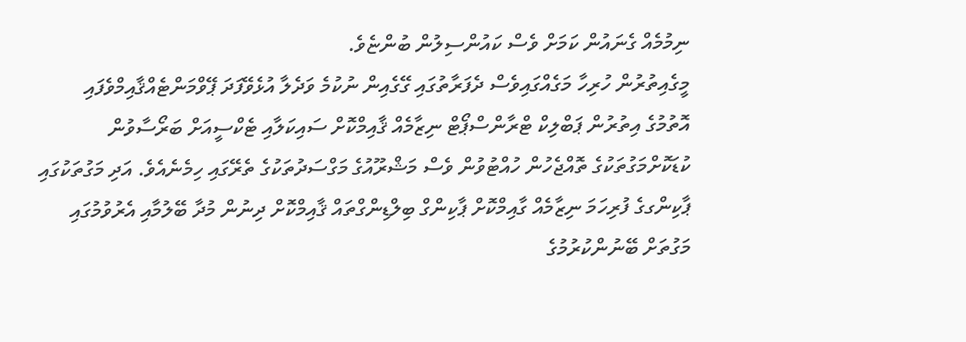ނިމުމެއް ގެނައުން ކަމަށް ވެސް ކައުންސިލުން ބުންޏެވެ.
މީގެއިތުރުން ހުރިހާ މަގެއްގައިވެސް ދެފަރާތުގައި ގޭގެއިން ނުކުމެ ވަދެލާ އުޅެވޭފަދަ ޕޭވްމަންޓެއްޤާއިމްވެފައި އޮތުމުގެ އިތުރުން ޕަބްލިކް ޓްރާންސްޕޯޓް ނިޒާމެއް ޤާއިމްކޮށް ސައިކަލާއި ޓެކްސީއަށް ބަރޯސާވުން ކުޑަކޮށްމަގުތަކުގެ ތޮއްޖެހުން ހުއްޓުވުން ވެސް މަޝްރޫއުގެ މަގްސަދުތަކުގެ ތެރޭގައި ހިމެނެއެވެ. އަދި މަގުތަކުގައި ޕާކިންގގެ ފުރިހަމަ ނިޒާމެއް ގާއިމްކޮށް ޕާކިންގް ބިލްޑިންގްތައް ޤާއިމްކޮށް ދިނުން މުދާ ބޭލުމާއި އެރުވުމުގައި މަގުތަށް ބޭނުންކުރުމުގެ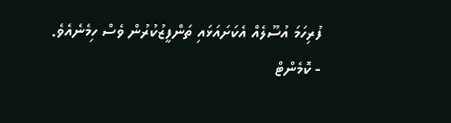ފުރިހަމަ އުސޫލެއް އެކަށައަޅައި ތަންފީޒުކުރުން ވެސް ހިމެނެއެވެ.
- ކޮމެންޓް